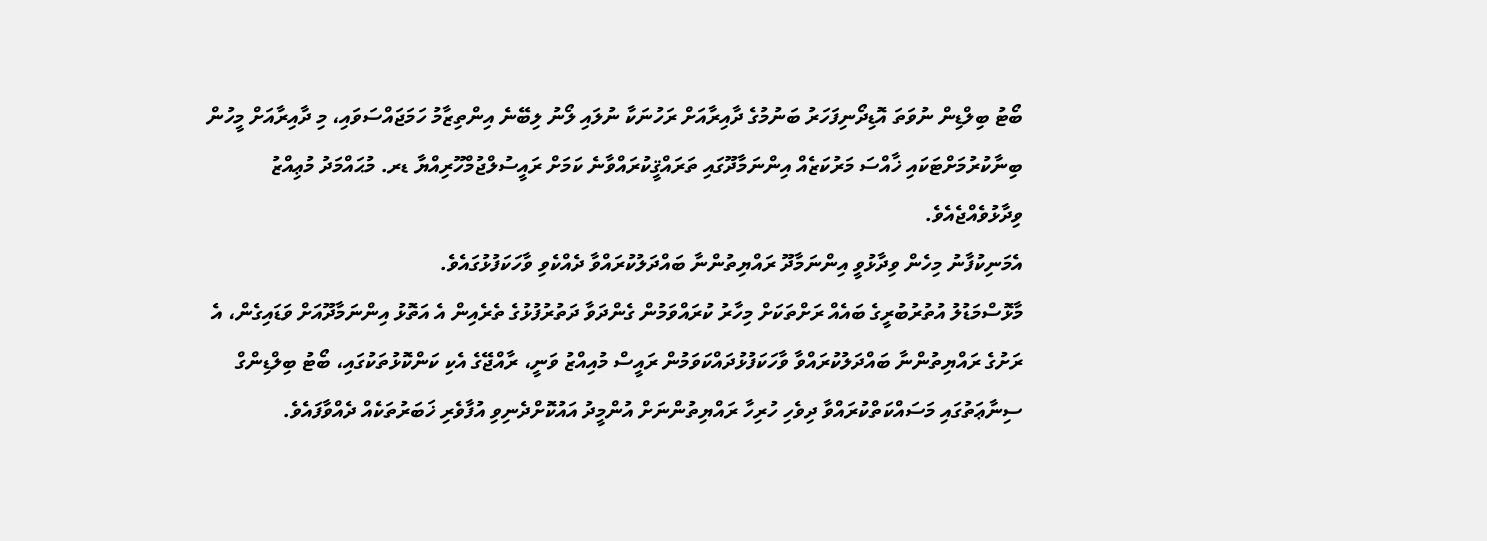ބޯޓު ބިލްޑިން ނުވަތަ އޮޑިދޯނިފަހަރު ބަނުމުގެ ދާއިރާއަށް ރަހުނަކާ ނުލައި ލޯނު ލިބޭނެ އިންތިޒާމު ހަމަޖައްސަވައި، މި ދާއިރާއަށް މީހުން ބިނާކުރުމަށްޓަކައި ޚާއްސަ މަރުކަޒެއް އިންނަމާދޫގައި ތަރައްޤީކުރައްވާނެ ކަމަށް ރައީސުލްޖުމްހޫރިއްޔާ ޑރ. މުޙައްމަދު މުޢިއްޒު ވިދާޅުވެއްޖެއެވެ.
އެމަނިކުފާނު މިހެން ވިދާޅުވީ އިންނަމާދޫ ރައްޔިތުންނާ ބައްދަލުކުރައްވާ ދެއްކެވި ވާހަކަފުޅުގައެވެ.
މާޅޮސްމަޑުލު އުތުރުބުރީގެ ބައެއް ރަށްތަކަށް މިހާރު ކުރައްވަމުން ގެންދަވާ ދަތުރުފުޅުގެ ތެރެއިން އެ އަތޮޅު އިންނަމާދޫއަށް ވަޑައިގެން، އެ ރަށުގެ ރައްޔިތުންނާ ބައްދަލުކުރައްވާ ވާހަކަފުޅުދައްކަވަމުން ރައީސް މުއިއްޒު ވަނީ، ރާއްޖޭގެ އެކި ކަންކޮޅުތަކުގައި، ބޯޓު ބިލްޑިންގް ސިނާޢަތުގައި މަސައްކަތްކުރައްވާ ދިވެހި ހުރިހާ ރައްޔިތުންނަށް އުންމީދު އައުކޮށްދެނިވި އުފާވެރި ޚަބަރުތަކެއް ދެއްވާފައެވެ.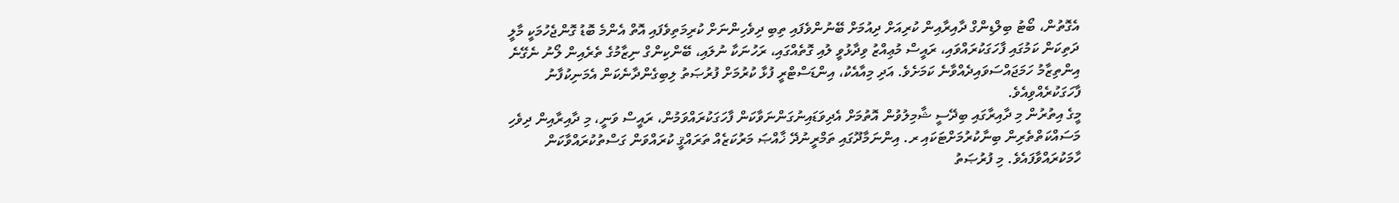އެގޮތުން، ބޯޓު ބިލްޑިންގް ދާއިރާއިން ކުރިއަށް ދިއުމަށް ބޭނުންވެފައި ތިބި ދިވެހިންނަށް ކުރިމަތިވެފައި އޮތް އެންމެ ބޮޑު ގޮންޖެހުމަކީ މާލީ ދަތިކަން ކަމުގައި ފާހަގަކުރައްވައި، ރައީސް މުޢިއްޒު ވިދާޅުވީ ލުއި ގޮތެއްގައި، ރަހުނަކާ ނުލައި، ބޭންކިންގް ނިޒާމުގެ ތެރެއިން ލޯނު ނެގޭނެ އިންތިޒާމު ހަމަޖައްސަވައިދެއްވާނެ ކަމަށެވެ. އަދި މިއާއެކު، އިންޑަސްޓްރީ ފުޅާ ކުރުމަށް ފުރުޞަތު ލިބިގެންދާނެކަން އެމަނިކުފާނު ފާހަގަކުރެއްވިއެވެ.
މީގެ އިތުރުން މި ދާއިރާގައި ބިދޭސީ ޝާމިލުވުން އޮތުމަށް އެދިވަޑައިނުގަންނަވާކަން ފާހަގަކުރައްވަމުން، ރައީސް ވަނީ، މި ދާއިރާއިން ދިވެހި މަސައްކަތްތެރިން ބިނާކުރުމަށްޓަކައި ރ. އިންނަމާދޫގައި ތަމްރީނުދޭ ޚާއްޞަ މަރުކަޒެއް ތަރައްޤީ ކުރައްވަން ގަސްތުކުރައްވާކަން ހާމަކުރައްވާފައެވެ. މި ފުރުޞަތު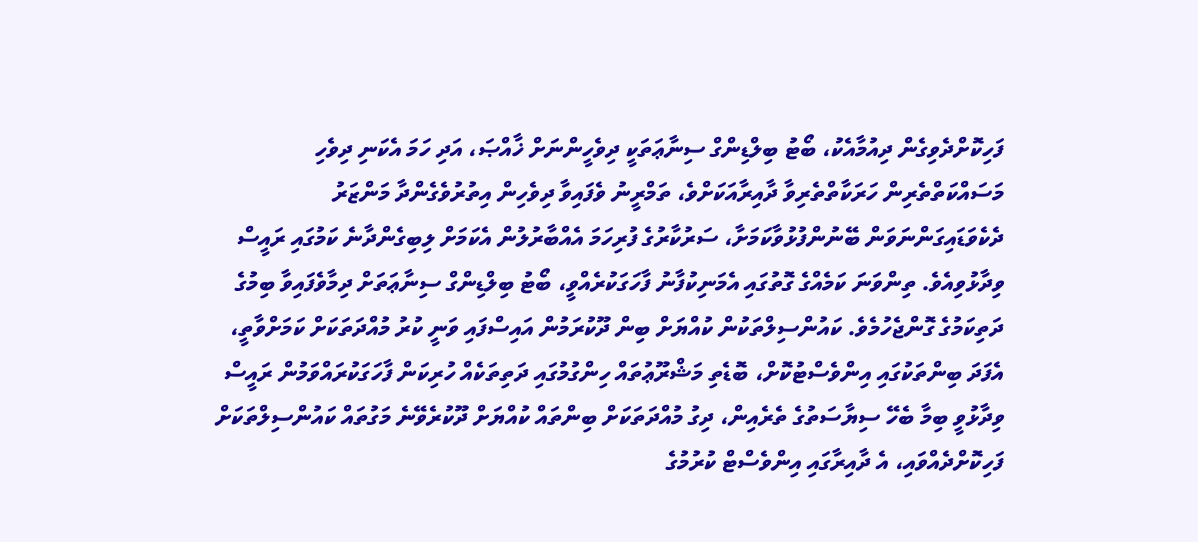ފަހިކޮށްދެވިގެން ދިއުމާއެކު، ބޯޓު ބިލްޑިންގް ސިނާޢަތަކީ ދިވެހީންނަށް ޚާއްޞަ، އަދި ހަމަ އެކަނި ދިވެހި މަސައްކަތްތެރިން ހަރަކާތްތެރިވާ ދާއިރާއަކަށްވެ، ތަމްރީނު ވެފައިވާ ދިވެހިން އިތުރުވެގެންދާ މަންޒަރު ދެކެވަޑައިގަންނަވަން ބޭނުންފުޅުވާކަމަށާ، ސަރުކާރުގެ ފުރިހަމަ އެއްބާރުލުން އެކަމަށް ލިބިގެންދާނެ ކަމުގައި ރައީސް ވިދާޅުވިއެވެ. ތިންވަނަ ކަމެއްގެ ގޮތުގައި އެމަނިކުފާނު ފާހަގަކުރެއްވީ، ބޯޓު ބިލްޑިންގް ސިނާޢަތަށް ދިމާވެފައިވާ ބިމުގެ ދަތިކަމުގެ ގޮންޖެހުމެވެ. ކައުންސިލްތަކުން ކުއްޔަށް ބިން ދޫކުރަމުން އައިސްފައި ވަނީ ކުރު މުއްދަތަކަށް ކަމަށްވާތީ، އެފަދަ ބިންތަކުގައި އިންވެސްޓުކޮށް، ބޮޑެތި މަޝްރޫޢުތައް ހިންގުމުގައި ދަތިތަކެއް ހުރިކަން ފާހަގަކުރައްވަމުން ރައީސް ވިދާޅުވީ ބިމާ ބެހޭ ސިޔާސަތުގެ ތެރެއިން، ދިގު މުއްދަތަކަށް ބިންތައް ކުއްޔަށް ދޫކުރެވޭނެ މަގުތައް ކައުންސިލްތަކަށް ފަހިކޮށްދެއްވައި، އެ ދާއިރާގައި އިންވެސްޓް ކުރުމުގެ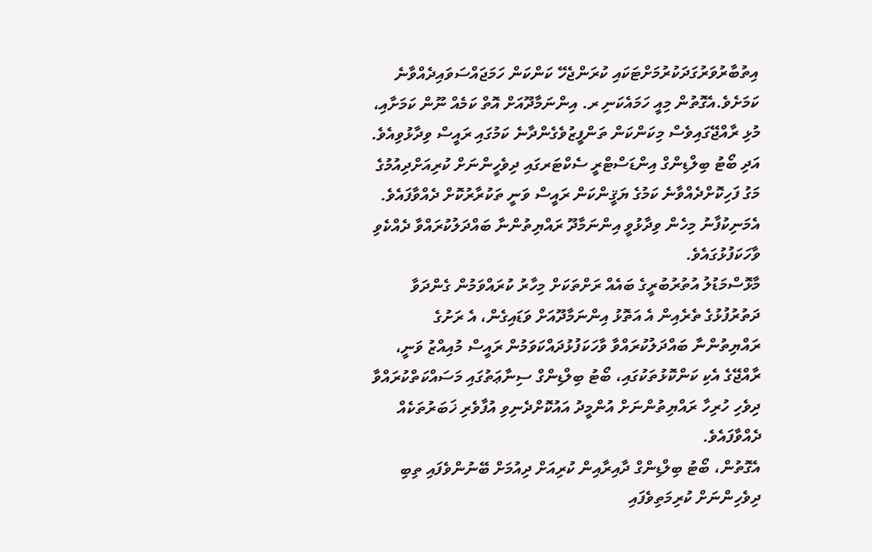އިތުބާރުވަރުގަދަކުރުމަށްޓަކައި ކުރަންޖެހޭ ކަންކަން ހަމަޖައްސަވައިދެއްވާނެ ކަމަށެވެ.އެގޮތުން މިއީ ހަމައެކަނި ރ. އިންނަމާދޫއަށް އޮތް ކަމެއް ނޫން ކަމަށާއި، މުޅި ރާއްޖޭގައިވެސް މިކަންކަން ތަންފީޒުވެގެންދާނެ ކަމުގައި ރައީސް ވިދާޅުވިއެވެ. އަދި ބޯޓު ބިލްޑިންގް އިންޑަސްޓްރީ ސެކްޓަރގައި ދިވެހީންނަށް ކުރިއަށްދިއުމުގެ މަގު ފަހިކޮށްދެއްވާނެ ކަމުގެ ޔަޤީންކަން ރައީސް ވަނީ ތަކުރާރުކޮށް ދެއްވާފައެވެ.
އެމަނިކުފާނު މިހެން ވިދާޅުވީ އިންނަމާދޫ ރައްޔިތުންނާ ބައްދަލުކުރައްވާ ދެއްކެވި ވާހަކަފުޅުގައެވެ.
މާޅޮސްމަޑުލު އުތުރުބުރީގެ ބައެއް ރަށްތަކަށް މިހާރު ކުރައްވަމުން ގެންދަވާ ދަތުރުފުޅުގެ ތެރެއިން އެ އަތޮޅު އިންނަމާދޫއަށް ވަޑައިގެން، އެ ރަށުގެ ރައްޔިތުންނާ ބައްދަލުކުރައްވާ ވާހަކަފުޅުދައްކަވަމުން ރައީސް މުއިއްޒު ވަނީ، ރާއްޖޭގެ އެކި ކަންކޮޅުތަކުގައި، ބޯޓު ބިލްޑިންގް ސިނާޢަތުގައި މަސައްކަތްކުރައްވާ ދިވެހި ހުރިހާ ރައްޔިތުންނަށް އުންމީދު އައުކޮށްދެނިވި އުފާވެރި ޚަބަރުތަކެއް ދެއްވާފައެވެ.
އެގޮތުން، ބޯޓު ބިލްޑިންގް ދާއިރާއިން ކުރިއަށް ދިއުމަށް ބޭނުންވެފައި ތިބި ދިވެހިންނަށް ކުރިމަތިވެފައި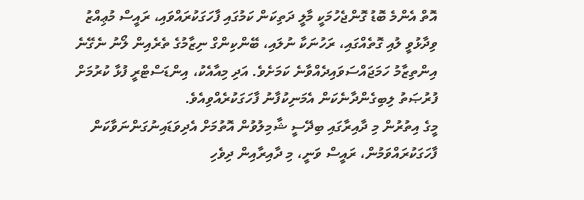އޮތް އެންމެ ބޮޑު ގޮންޖެހުމަކީ މާލީ ދަތިކަން ކަމުގައި ފާހަގަކުރައްވައި، ރައީސް މުޢިއްޒު ވިދާޅުވީ ލުއި ގޮތެއްގައި، ރަހުނަކާ ނުލައި، ބޭންކިންގް ނިޒާމުގެ ތެރެއިން ލޯނު ނެގޭނެ އިންތިޒާމު ހަމަޖައްސަވައިދެއްވާނެ ކަމަށެވެ. އަދި މިއާއެކު، އިންޑަސްޓްރީ ފުޅާ ކުރުމަށް ފުރުޞަތު ލިބިގެންދާނެކަން އެމަނިކުފާނު ފާހަގަކުރެއްވިއެވެ.
މީގެ އިތުރުން މި ދާއިރާގައި ބިދޭސީ ޝާމިލުވުން އޮތުމަށް އެދިވަޑައިނުގަންނަވާކަން ފާހަގަކުރައްވަމުން، ރައީސް ވަނީ، މި ދާއިރާއިން ދިވެހި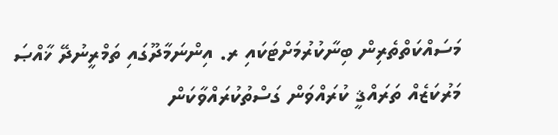މަސައްކަތްތެރިން ބިނާކުރުމަށްޓަކައި ރ. އިންނަމާދޫގައި ތަމްރީނުދޭ ޚާއްޞަ މަރުކަޒެއް ތަރައްޤީ ކުރައްވަން ގަސްތުކުރައްވާކަން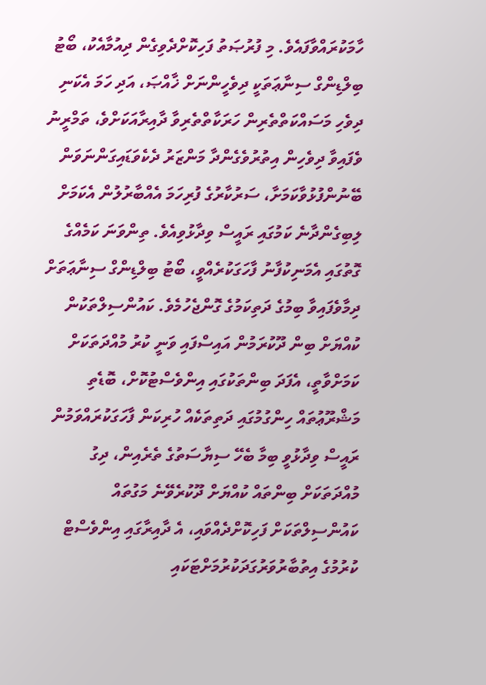ހާމަކުރައްވާފައެވެ. މި ފުރުޞަތު ފަހިކޮށްދެވިގެން ދިއުމާއެކު، ބޯޓު ބިލްޑިންގް ސިނާޢަތަކީ ދިވެހީންނަށް ޚާއްޞަ، އަދި ހަމަ އެކަނި ދިވެހި މަސައްކަތްތެރިން ހަރަކާތްތެރިވާ ދާއިރާއަކަށްވެ، ތަމްރީނު ވެފައިވާ ދިވެހިން އިތުރުވެގެންދާ މަންޒަރު ދެކެވަޑައިގަންނަވަން ބޭނުންފުޅުވާކަމަށާ، ސަރުކާރުގެ ފުރިހަމަ އެއްބާރުލުން އެކަމަށް ލިބިގެންދާނެ ކަމުގައި ރައީސް ވިދާޅުވިއެވެ. ތިންވަނަ ކަމެއްގެ ގޮތުގައި އެމަނިކުފާނު ފާހަގަކުރެއްވީ، ބޯޓު ބިލްޑިންގް ސިނާޢަތަށް ދިމާވެފައިވާ ބިމުގެ ދަތިކަމުގެ ގޮންޖެހުމެވެ. ކައުންސިލްތަކުން ކުއްޔަށް ބިން ދޫކުރަމުން އައިސްފައި ވަނީ ކުރު މުއްދަތަކަށް ކަމަށްވާތީ، އެފަދަ ބިންތަކުގައި އިންވެސްޓުކޮށް، ބޮޑެތި މަޝްރޫޢުތައް ހިންގުމުގައި ދަތިތަކެއް ހުރިކަން ފާހަގަކުރައްވަމުން ރައީސް ވިދާޅުވީ ބިމާ ބެހޭ ސިޔާސަތުގެ ތެރެއިން، ދިގު މުއްދަތަކަށް ބިންތައް ކުއްޔަށް ދޫކުރެވޭނެ މަގުތައް ކައުންސިލްތަކަށް ފަހިކޮށްދެއްވައި، އެ ދާއިރާގައި އިންވެސްޓް ކުރުމުގެ އިތުބާރުވަރުގަދަކުރުމަށްޓަކައި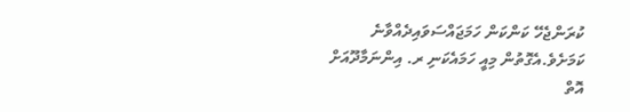ކުރަންޖެހޭ ކަންކަން ހަމަޖައްސަވައިދެއްވާނެ ކަމަށެވެ.އެގޮތުން މިއީ ހަމައެކަނި ރ. އިންނަމާދޫއަށް އޮތް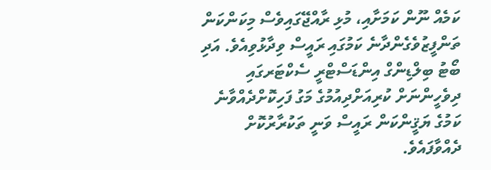ކަމެއް ނޫން ކަމަށާއި، މުޅި ރާއްޖޭގައިވެސް މިކަންކަން ތަންފީޒުވެގެންދާނެ ކަމުގައި ރައީސް ވިދާޅުވިއެވެ. އަދި ބޯޓު ބިލްޑިންގް އިންޑަސްޓްރީ ސެކްޓަރގައި ދިވެހީންނަށް ކުރިއަށްދިއުމުގެ މަގު ފަހިކޮށްދެއްވާނެ ކަމުގެ ޔަޤީންކަން ރައީސް ވަނީ ތަކުރާރުކޮށް ދެއްވާފައެވެ.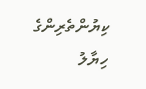ކިޔުންތެރިންގެ ހިޔާލު